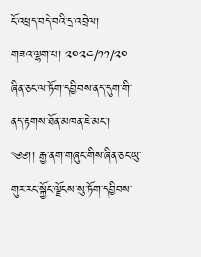ངོ་འཕྲད་བདེ་བའི་དྲ་འབྲེལ།
གཟའ་ལྷག་པ། ༢༠༢༤/༡༡/༢༠
ཞིན་ཅང་ལ་ཏོག་དབྱིབས་ནད་དུག་གི་ནད་རྟགས་ཐོན་མཁན་ཇེ་མང་།
༄༅།། རྒྱ་ནག་གཞུང་གིས་ཞིན་ཅང་ཡུ་གུར་རང་སྐྱོང་ལྗོངས་སུ་ཏོག་དབྱིབས་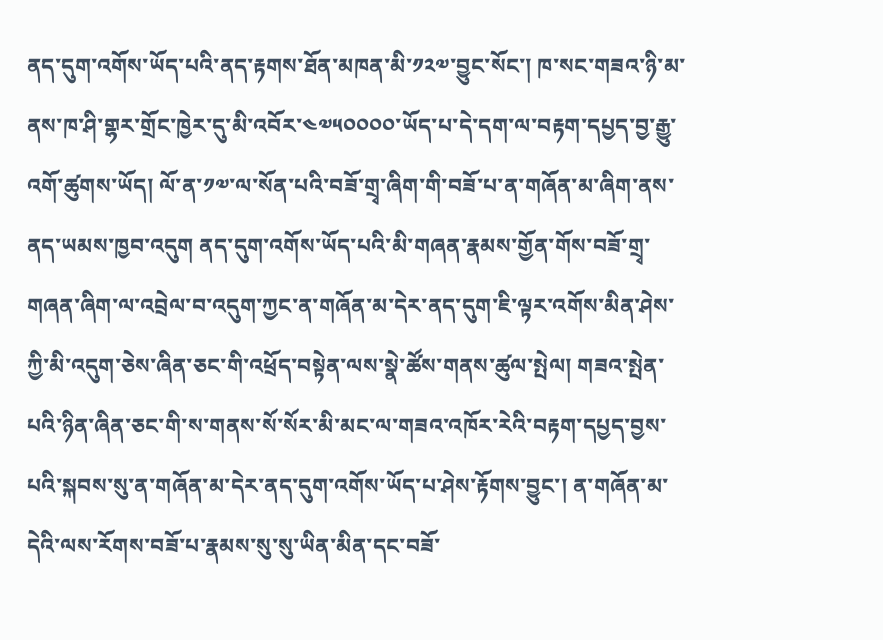ནད་དུག་འགོས་ཡོད་པའི་ནད་རྟགས་ཐོན་མཁན་མི་༡༢༧་བྱུང་སོང་། ཁ་སང་གཟའ་ཉི་མ་ནས་ཁ་ཤི་གྷར་གྲོང་ཁྱེར་དུ་མི་འབོར་༤༧༥༠༠༠༠་ཡོད་པ་དེ་དག་ལ་བརྟག་དཔྱད་བྱ་རྒྱུ་འགོ་ཚུགས་ཡོད། ལོ་ན་༡༧་ལ་སོན་པའི་བཟོ་གྲྭ་ཞིག་གི་བཟོ་པ་ན་གཞོན་མ་ཞིག་ནས་ནད་ཡམས་ཁྱབ་འདུག ནད་དུག་འགོས་ཡོད་པའི་མི་གཞན་རྣམས་གྱོན་གོས་བཟོ་གྲྭ་གཞན་ཞིག་ལ་འབྲེལ་བ་འདུག་ཀྱང་ན་གཞོན་མ་དེར་ནད་དུག་ཇི་ལྟར་འགོས་མིན་ཤེས་ཀྱི་མི་འདུག་ཅེས་ཞིན་ཅང་གི་འཕྲོད་བསྟེན་ལས་སྣེ་ཚོས་གནས་ཚུལ་སྤེལ། གཟའ་སྤེན་པའི་ཉིན་ཞིན་ཅང་གི་ས་གནས་སོ་སོར་མི་མང་ལ་གཟའ་འཁོར་རེའི་བརྟག་དཔྱད་བྱས་པའི་སྐབས་སུ་ན་གཞོན་མ་དེར་ནད་དུག་འགོས་ཡོད་པ་ཤེས་རྟོགས་བྱུང་། ན་གཞོན་མ་དེའི་ལས་རོགས་བཟོ་པ་རྣམས་སུ་སུ་ཡིན་མིན་དང་བཟོ་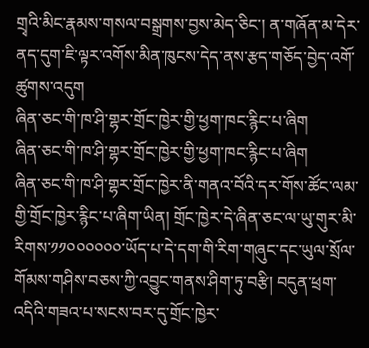གྲྭའི་མིང་རྣམས་གསལ་བསྒྲགས་བྱས་མེད་ཅིང་། ན་གཞོན་མ་དེར་ནད་དུག་ཇི་ལྟར་འགོས་མིན་ཁུངས་དེད་ནས་རྩད་གཅོད་བྱེད་འགོ་ཚུགས་འདུག
ཞིན་ཅང་གི་ཁ་ཤི་གྷར་གྲོང་ཁྱེར་གྱི་ཕྱག་ཁང་རྙིང་པ་ཞིག
ཞིན་ཅང་གི་ཁ་ཤི་གྷར་གྲོང་ཁྱེར་གྱི་ཕྱག་ཁང་རྙིང་པ་ཞིག
ཞིན་ཅང་གི་ཁ་ཤི་གྷར་གྲོང་ཁྱེར་ནི་གནའ་བོའི་དར་གོས་ཚོང་ལམ་གྱི་གྲོང་ཁྱེར་རྙིང་པ་ཞིག་ཡིན། གྲོང་ཁྱེར་དེ་ཞིན་ཅང་ལ་ཡུ་གུར་མི་རིགས་༡༡༠༠༠༠༠༠་ཡོད་པ་དེ་དག་གི་རིག་གཞུང་དང་ཡུལ་སྲོལ་གོམས་གཤིས་བཅས་ཀྱི་འབྱུང་གནས་ཤིག་ཏུ་བརྩི། བདུན་ཕྲག་འདིའི་གཟའ་པ་སངས་བར་དུ་གྲོང་ཁྱེར་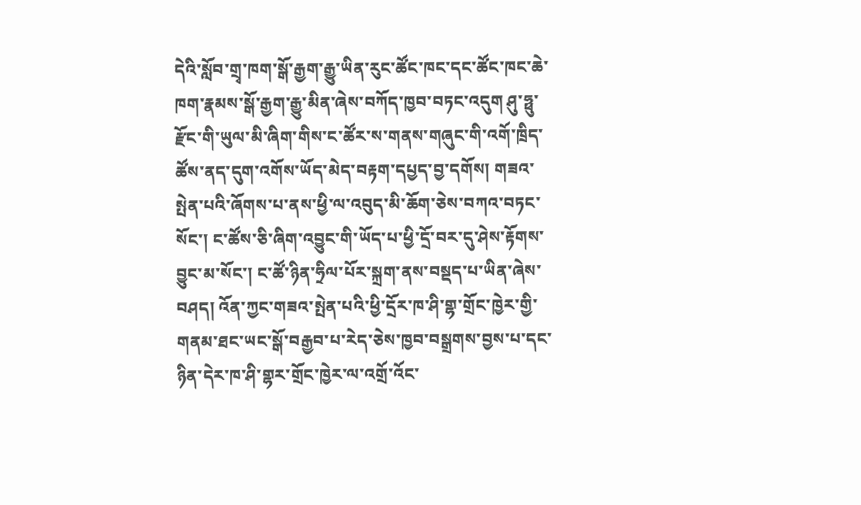དེའི་སློབ་གྲྭ་ཁག་སྒོ་རྒྱག་རྒྱུ་ཡིན་རུང་ཚོང་ཁང་དང་ཚོང་ཁང་ཆེ་ཁག་རྣམས་སྒོ་རྒྱག་རྒྱུ་མིན་ཞེས་བཀོད་ཁྱབ་བཏང་འདུག ཤུ་ཧྥུ་རྫོང་གི་ཡུལ་མི་ཞིག་གིས་ང་ཚོར་ས་གནས་གཞུང་གི་འགོ་ཁྲིད་ཚོས་ནད་དུག་འགོས་ཡོད་མེད་བརྟག་དཔྱད་བྱ་དགོས། གཟའ་སྤེན་པའི་ཞོགས་པ་ནས་ཕྱི་ལ་འབུད་མི་ཆོག་ཅེས་བཀའ་བཏང་སོང་། ང་ཚོས་ཅི་ཞིག་འབྱུང་གི་ཡོད་པ་ཕྱི་དྲོ་བར་དུ་ཤེས་རྟོགས་བྱུང་མ་སོང་། ང་ཚོ་ཉིན་ཧྲིལ་པོར་སྐྲག་ནས་བསྡད་པ་ཡིན་ཞེས་བཤད། འོན་ཀྱང་གཟའ་སྤེན་པའི་ཕྱི་དྲོར་ཁ་ཤི་གྷ་གྲོང་ཁྱེར་གྱི་གནམ་ཐང་ཡང་སྒོ་བརྒྱབ་པ་རེད་ཅེས་ཁྱབ་བསྒྲགས་བྱས་པ་དང་ཉིན་དེར་ཁ་ཤི་གྷར་གྲོང་ཁྱེར་ལ་འགྲོ་འོང་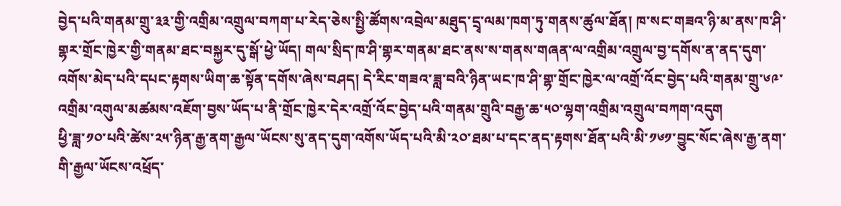བྱེད་པའི་གནམ་གྲུ་༣༣་གྱི་འགྲིམ་འགྲུལ་བཀག་པ་རེད་ཅེས་སྤྱི་ཚོགས་འབྲེལ་མཐུད་དྲྭ་ལམ་ཁག་ཏུ་གནས་ཚུལ་ཐོན། ཁ་སང་གཟའ་ཉི་མ་ནས་ཁ་ཤི་གྷར་གྲོང་ཁྱེར་གྱི་གནམ་ཐང་བསྐྱར་དུ་སྒོ་ཕྱེ་ཡོད། གལ་སྲིད་ཁ་ཤི་གྷར་གནམ་ཐང་ནས་ས་གནས་གཞན་ལ་འགྲིམ་འགྲུལ་བྱ་དགོས་ན་ནད་དུག་འགོས་མེད་པའི་དཔང་རྟགས་ཡིག་ཆ་སྟོན་དགོས་ཞེས་བཤད། དེ་རིང་གཟའ་ཟླ་བའི་ཉིན་ཡང་ཁ་ཤི་གྷ་གྲོང་ཁྱེར་ལ་འགྲོ་འོང་བྱེད་པའི་གནམ་གྲུ་༦༩་འགྲིམ་འགུལ་མཚམས་འཇོག་བྱས་ཡོད་པ་ནི་གྲོང་ཁྱེར་དེར་འགྲོ་འོང་བྱེད་པའི་གནམ་གྲུའི་བརྒྱ་ཆ་༥༠་ལྷག་འགྲིམ་འགྲུལ་བཀག་འདུག
ཕྱི་ཟླ་༡༠་པའི་ཚེས་༢༥་ཉིན་རྒྱ་ནག་རྒྱལ་ཡོངས་སུ་ནད་དུག་འགོས་ཡོད་པའི་མི་༢༠་ཐམ་པ་དང་ནད་རྟགས་ཐོན་པའི་མི་༡༦༡་བྱུང་སོང་ཞེས་རྒྱ་ནག་གི་རྒྱལ་ཡོངས་འཕྲོད་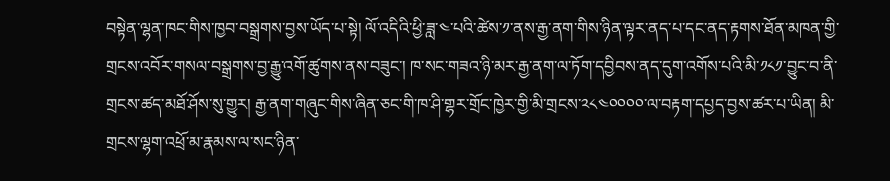བསྟེན་ལྷན་ཁང་གིས་ཁྱབ་བསྒྲགས་བྱས་ཡོད་པ་སྟེ། ལོ་འདིའི་ཕྱི་ཟླ་༤་པའི་ཚེས་༡་ནས་རྒྱ་ནག་གིས་ཉིན་ལྟར་ནད་པ་དང་ནད་རྟགས་ཐོན་མཁན་གྱི་གྲངས་འབོར་གསལ་བསྒྲགས་བྱ་རྒྱུ་འགོ་ཚུགས་ནས་བཟུང་། ཁ་སང་གཟའ་ཉི་མར་རྒྱ་ནག་ལ་ཏོག་དབྱིབས་ནད་དུག་འགོས་པའི་མི་༡༨༡་བྱུང་བ་ནི་གྲངས་ཚད་མཐོ་ཤོས་སུ་གྱུར། རྒྱ་ནག་གཞུང་གིས་ཞིན་ཅང་གི་ཁ་ཤི་གྷར་གྲོང་ཁྱེར་གྱི་མི་གྲངས་༢༨༤༠༠༠༠་ལ་བརྟག་དཔྱད་བྱས་ཚར་པ་ཡིན། མི་གྲངས་ལྷག་འཕྲོ་མ་རྣམས་ལ་སང་ཉིན་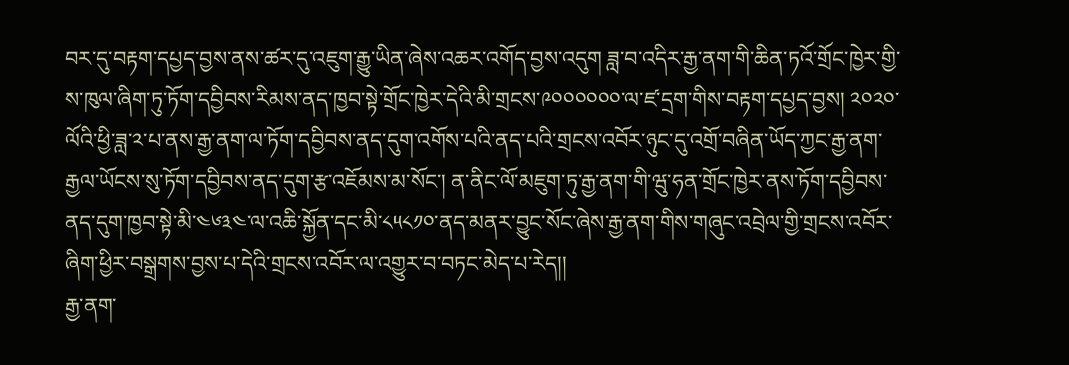བར་དུ་བརྟག་དཔྱད་བྱས་ནས་ཚར་དུ་འཇུག་རྒྱུ་ཡིན་ཞེས་འཆར་འགོད་བྱས་འདུག ཟླ་བ་འདིར་རྒྱ་ནག་གི་ཆིན་ཏའོ་གྲོང་ཁྱེར་གྱི་ས་ཁུལ་ཞིག་ཏུ་ཏོག་དབྱིབས་རིམས་ནད་ཁྱབ་སྟེ་གྲོང་ཁྱེར་དེའི་མི་གྲངས་༩༠༠༠༠༠༠་ལ་ཛ་དྲག་གིས་བརྟག་དཔྱད་བྱས། ༢༠༢༠་ལོའི་ཕྱི་ཟླ་༢་པ་ནས་རྒྱ་ནག་ལ་ཏོག་དབྱིབས་ནད་དུག་འགོས་པའི་ནད་པའི་གྲངས་འབོར་ཉུང་དུ་འགྲོ་བཞིན་ཡོད་ཀྱང་རྒྱ་ནག་རྒྱལ་ཡོངས་སུ་ཏོག་དབྱིབས་ནད་དུག་རྩ་འཇོམས་མ་སོང་། ན་ནིང་ལོ་མཇུག་ཏུ་རྒྱ་ནག་གི་ཝུ་ཧན་གྲོང་ཁྱེར་ནས་ཏོག་དབྱིབས་ནད་དུག་ཁྱབ་སྟེ་མི་༤༦༣༤་ལ་འཆི་སྐྱོན་དང་མི་༨༥༨༡༠་ནད་མནར་བྱུང་སོང་ཞེས་རྒྱ་ནག་གིས་གཞུང་འབྲེལ་གྱི་གྲངས་འབོར་ཞིག་ཕྱིར་བསྒྲགས་བྱས་པ་དེའི་གྲངས་འབོར་ལ་འགྱུར་བ་བཏང་མེད་པ་རེད།།
རྒྱ་ནག་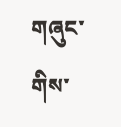གཞུང་གིས་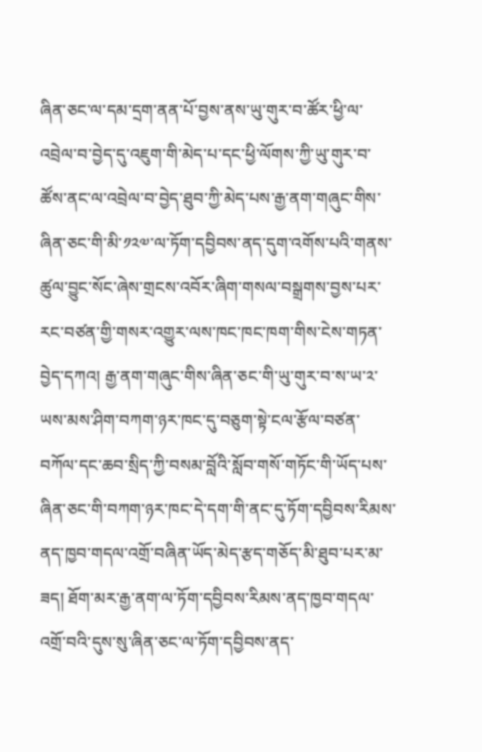ཞིན་ཅང་ལ་དམ་དྲག་ནན་པོ་བྱས་ནས་ཡུ་གུར་བ་ཚོར་ཕྱི་ལ་འབྲེལ་བ་བྱེད་དུ་འཇུག་གི་མེད་པ་དང་ཕྱི་ལོགས་ཀྱི་ཡུ་གུར་བ་ཚོས་ནང་ལ་འབྲེལ་བ་བྱེད་ཐུབ་ཀྱི་མེད་པས་རྒྱ་ནག་གཞུང་གིས་ཞིན་ཅང་གི་མི་༡༢༧་ལ་ཏོག་དབྱིབས་ནད་དུག་འགོས་པའི་གནས་ཚུལ་བྱུང་སོང་ཞེས་གྲངས་འབོར་ཞིག་གསལ་བསྒྲགས་བྱས་པར་རང་བཙན་གྱི་གསར་འགྱུར་ལས་ཁང་ཁང་ཁག་གིས་ངེས་གཏན་བྱེད་དཀའ། རྒྱ་ནག་གཞུང་གིས་ཞིན་ཅང་གི་ཡུ་གུར་བ་ས་ཡ་༢་ཡས་མས་ཤིག་བཀག་ཉར་ཁང་དུ་བཅུག་སྟེ་ངལ་རྩོལ་བཙན་བཀོལ་དང་ཆབ་སྲིད་ཀྱི་བསམ་བློའི་སློབ་གསོ་གཏོང་གི་ཡོད་པས་ཞིན་ཅང་གི་བཀག་ཉར་ཁང་དེ་དག་གི་ནང་དུ་ཏོག་དབྱིབས་རིམས་ནད་ཁྱབ་གདལ་འགྲོ་བཞིན་ཡོད་མེད་རྩད་གཅོད་མི་ཐུབ་པར་མ་ཟད། ཐོག་མར་རྒྱ་ནག་ལ་ཏོག་དབྱིབས་རིམས་ནད་ཁྱབ་གདལ་འགྲོ་བའི་དུས་སུ་ཞིན་ཅང་ལ་ཏོག་དབྱིབས་ནད་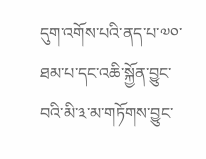དུག་འགོས་པའི་ནད་པ་༧༠་ཐམ་པ་དང་འཆི་སྐྱོན་བྱུང་བའི་མི་༣་མ་གཏོགས་བྱུང་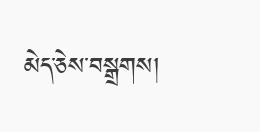མེད་ཅེས་བསྒྲགས།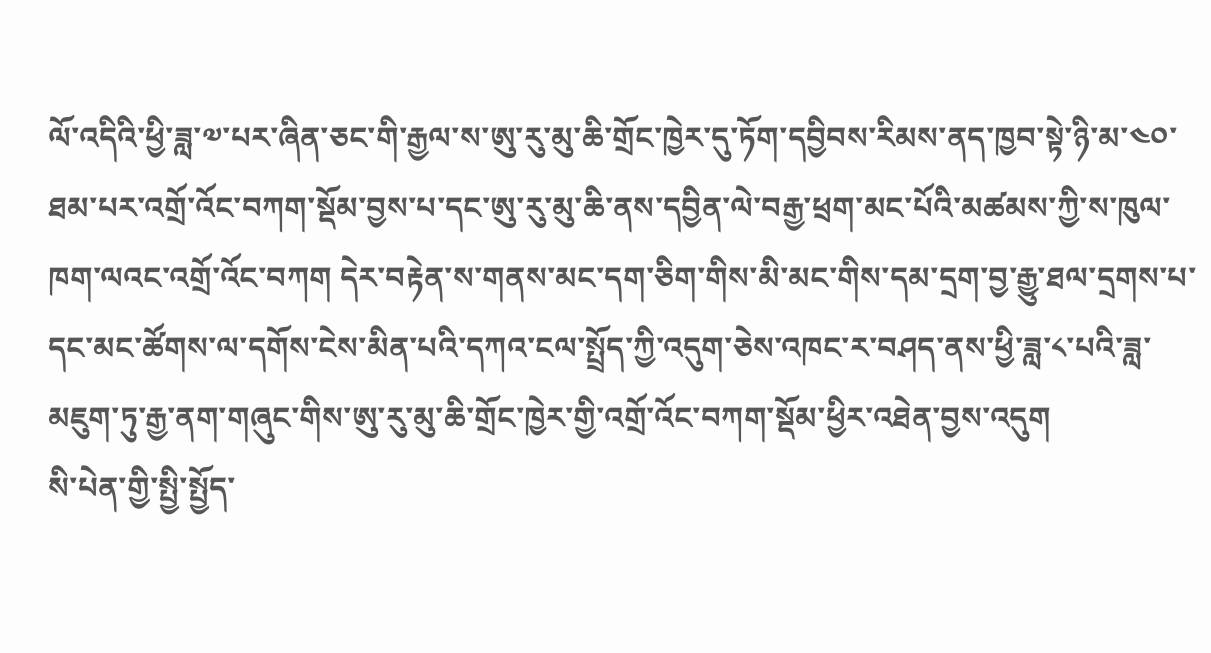ལོ་འདིའི་ཕྱི་ཟླ་༧་པར་ཞིན་ཅང་གི་རྒྱལ་ས་ཨུ་རུ་མུ་ཆི་གྲོང་ཁྱེར་དུ་ཏོག་དབྱིབས་རིམས་ནད་ཁྱབ་སྟེ་ཉི་མ་༤༠་ཐམ་པར་འགྲོ་འོང་བཀག་སྡོམ་བྱས་པ་དང་ཨུ་རུ་མུ་ཆི་ནས་དབྱིན་ལེ་བརྒྱ་ཕྲག་མང་པོའི་མཚམས་ཀྱི་ས་ཁུལ་ཁག་ལའང་འགྲོ་འོང་བཀག དེར་བརྟེན་ས་གནས་མང་དག་ཅིག་གིས་མི་མང་གིས་དམ་དྲག་བྱ་རྒྱུ་ཐལ་དྲགས་པ་དང་མང་ཚོགས་ལ་དགོས་ངེས་མིན་པའི་དཀའ་ངལ་སྤྲོད་ཀྱི་འདུག་ཅེས་འཁང་ར་བཤད་ནས་ཕྱི་ཟླ་༨་པའི་ཟླ་མཇུག་ཏུ་རྒྱ་ནག་གཞུང་གིས་ཨུ་རུ་མུ་ཆི་གྲོང་ཁྱེར་གྱི་འགྲོ་འོང་བཀག་སྡོམ་ཕྱིར་འཐེན་བྱས་འདུག
སི་པེན་གྱི་སྤྱི་སྤྱོད་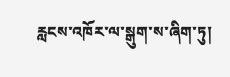རླངས་འཁོར་ལ་སྒུག་ས་ཞིག་ཏུ།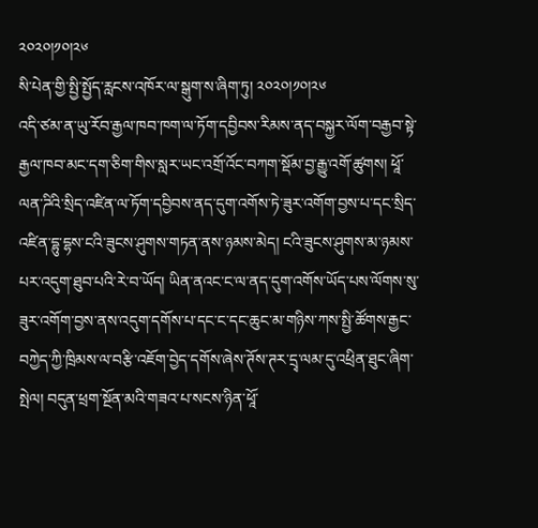༢༠༢༠།༡༠།༢༦
སི་པེན་གྱི་སྤྱི་སྤྱོད་རླངས་འཁོར་ལ་སྒུག་ས་ཞིག་ཏུ། ༢༠༢༠།༡༠།༢༦
འདི་ཙམ་ན་ཡུ་རོབ་རྒྱལ་ཁབ་ཁག་ལ་ཏོག་དབྱིབས་རིམས་ནད་བསྐྱར་ལོག་བརྒྱབ་སྟེ་རྒྱལ་ཁབ་མང་དག་ཅིག་གིས་སླར་ཡང་འགྲོ་འོང་བཀག་སྡོམ་བྱ་རྒྱུ་འགོ་ཚུགས། ཕཱོ་ལན་ཌིའི་སྲིད་འཛིན་ལ་ཏོག་དབྱིབས་ནད་དུག་འགོས་ཏེ་ཟུར་འགོག་བྱས་པ་དང་སྲིད་འཛིན་དྷུ་དྷས་ངའི་ཟུངས་ཤུགས་གཏན་ནས་ཉམས་མེད། ངའི་ཟུངས་ཤུགས་མ་ཉམས་པར་འདུག་ཐུབ་པའི་རེ་བ་ཡོད། ཡིན་ནའང་ང་ལ་ནད་དུག་འགོས་ཡོད་པས་ལོགས་སུ་ཟུར་འགོག་བྱས་ནས་འདུག་དགོས་པ་དང་ང་དང་ཆུང་མ་གཉིས་ཀས་སྤྱི་ཚོགས་རྒྱང་བཀྱེད་ཀྱི་ཁྲིམས་ལ་བརྩི་འཇོག་བྱེད་དགོས་ཞེས་ཊོས་ཊར་དྲྭ་ལམ་དུ་འཕྲིན་ཐུང་ཞིག་སྤེལ། བདུན་ཕྲག་སྔོན་མའི་གཟའ་པ་སངས་ཉིན་ཕཱོ་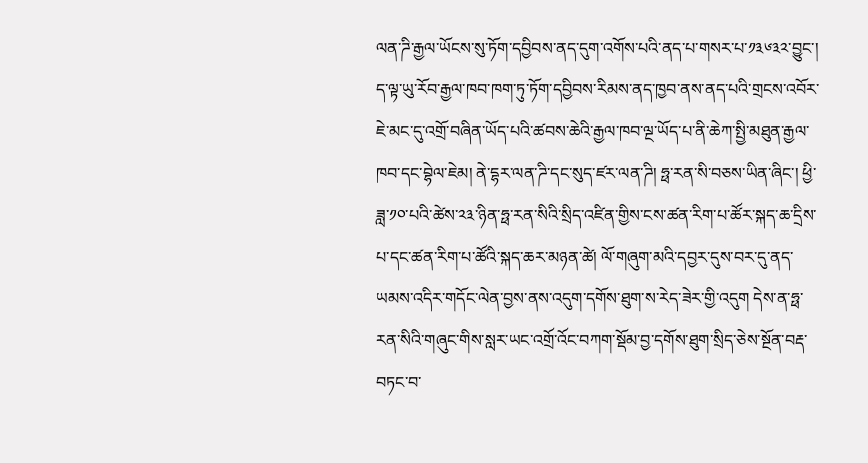ལན་ཌི་རྒྱལ་ཡོངས་སུ་ཏོག་དབྱིབས་ནད་དུག་འགོས་པའི་ནད་པ་གསར་པ་༡༣༦༣༢་བྱུང་། ད་ལྟ་ཡུ་རོབ་རྒྱལ་ཁབ་ཁག་ཏུ་ཏོག་དབྱིབས་རིམས་ནད་ཁྱབ་ནས་ནད་པའི་གྲངས་འབོར་ཇེ་མང་དུ་འགྲོ་བཞིན་ཡོད་པའི་ཚབས་ཆེའི་རྒྱལ་ཁབ་ལྔ་ཡོད་པ་ནི་ཆེཀ་སྤྱི་མཐུན་རྒྱལ་ཁབ་དང་བྷེལ་ཇེམ། ནེ་དྷར་ལན་ཌི་དང་སུད་ཛར་ལན་ཌི། ཧྥ་རན་སི་བཅས་ཡིན་ཞིང་། ཕྱི་ཟླ་༡༠་པའི་ཚེས་༢༣་ཉིན་ཧྥ་རན་སིའི་སྲིད་འཛིན་གྱིས་ངས་ཚན་རིག་པ་ཚོར་སྐད་ཆ་དྲིས་པ་དང་ཚན་རིག་པ་ཚོའི་སྐད་ཆར་མཉན་ཚེ། ལོ་གཞུག་མའི་དབྱར་དུས་བར་དུ་ནད་ཡམས་འདིར་གདོང་ལེན་བྱས་ནས་འདུག་དགོས་ཐུག་ས་རེད་ཟེར་གྱི་འདུག དེས་ན་ཧྥ་རན་སིའི་གཞུང་གིས་སླར་ཡང་འགྲོ་འོང་བཀག་སྡོམ་བྱ་དགོས་ཐུག་སྲིད་ཅེས་སྔོན་བརྡ་བཏང་བ་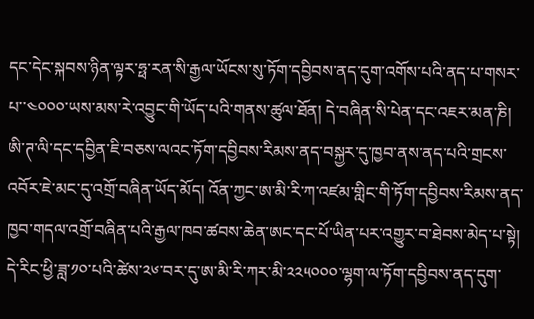དང་དེང་སྐབས་ཉིན་ལྟར་ཧྥ་རན་སི་རྒྱལ་ཡོངས་སུ་ཏོག་དབྱིབས་ནད་དུག་འགོས་པའི་ནད་པ་གསར་པ་་༤༠༠༠་ཡས་མས་རེ་འབྱུང་གི་ཡོད་པའི་གནས་ཚུལ་ཐོན། དེ་བཞིན་སི་པེན་དང་འཇར་མན་ཎི། ཨི་ཊ་ལི་དང་དབྱིན་ཇི་བཅས་ལའང་ཏོག་དབྱིབས་རིམས་ནད་བསྐྱར་དུ་ཁྱབ་ནས་ནད་པའི་གྲངས་འབོར་ཇེ་མང་དུ་འགྲོ་བཞིན་ཡོད་མོད། འོན་ཀྱང་ཨ་མི་རི་ཀ་འཛམ་གླིང་གི་ཏོག་དབྱིབས་རིམས་ནད་ཁྱབ་གདལ་འགྲོ་བཞིན་པའི་རྒྱལ་ཁབ་ཚབས་ཆེན་ཨང་དང་པོ་ཡིན་པར་འགྱུར་བ་ཐེབས་མེད་པ་སྟེ། དེ་རིང་ཕྱི་ཟླ་༡༠་པའི་ཚེས་༢༦་བར་དུ་ཨ་མི་རི་ཀར་མི་༢༢༥༠༠༠་ལྷག་ལ་ཏོག་དབྱིབས་ནད་དུག་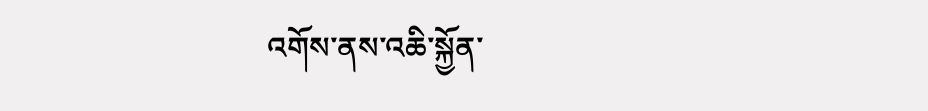འགོས་ནས་འཆི་སྐྱོན་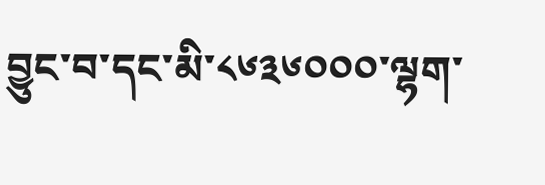བྱུང་བ་དང་མི་༨༦༣༦༠༠༠་ལྷག་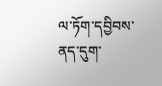ལ་ཏོག་དབྱིབས་ནད་དུག་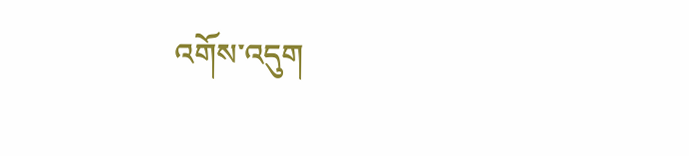འགོས་འདུག